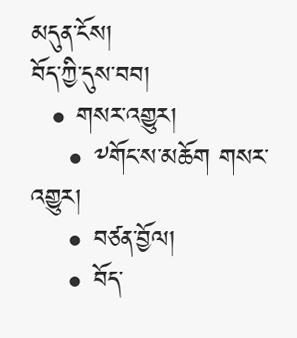མདུན་ངོས།
བོད་ཀྱི་དུས་བབ།
  • གསར་འགྱུར།
    • ༸གོང་ས་མཆོག གསར་འགྱུར།
    • བཙན་བྱོལ།
    • བོད་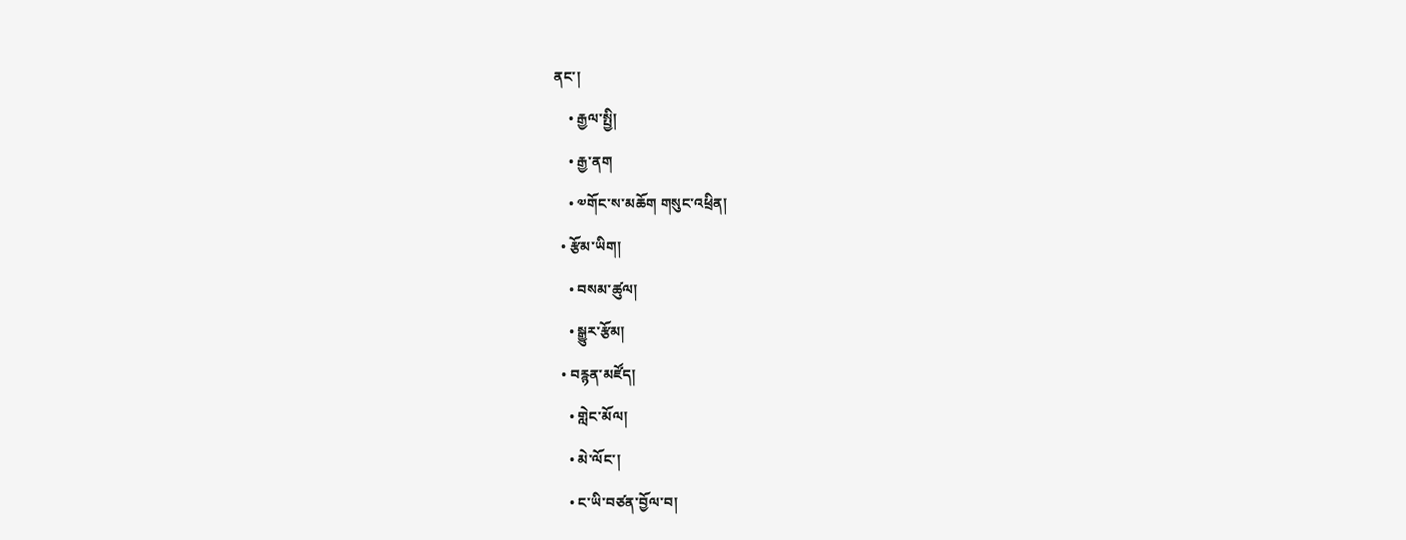ནང་།
    • རྒྱལ་སྤྱི།
    • རྒྱ་ནག
    • ༧གོང་ས་མཆོག གསུང་འཕྲིན།
  • རྩོམ་ཡིག།
    • བསམ་ཚུལ།
    • སྒྱུར་རྩོམ།
  • བརྙན་མཛོད།
    • གླེང་མོལ།
    • མེ་ལོང་།
    • ང་ཡི་བཙན་བྱོལ་བ།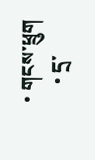• གངས་ཕྲུག
    • དྲ་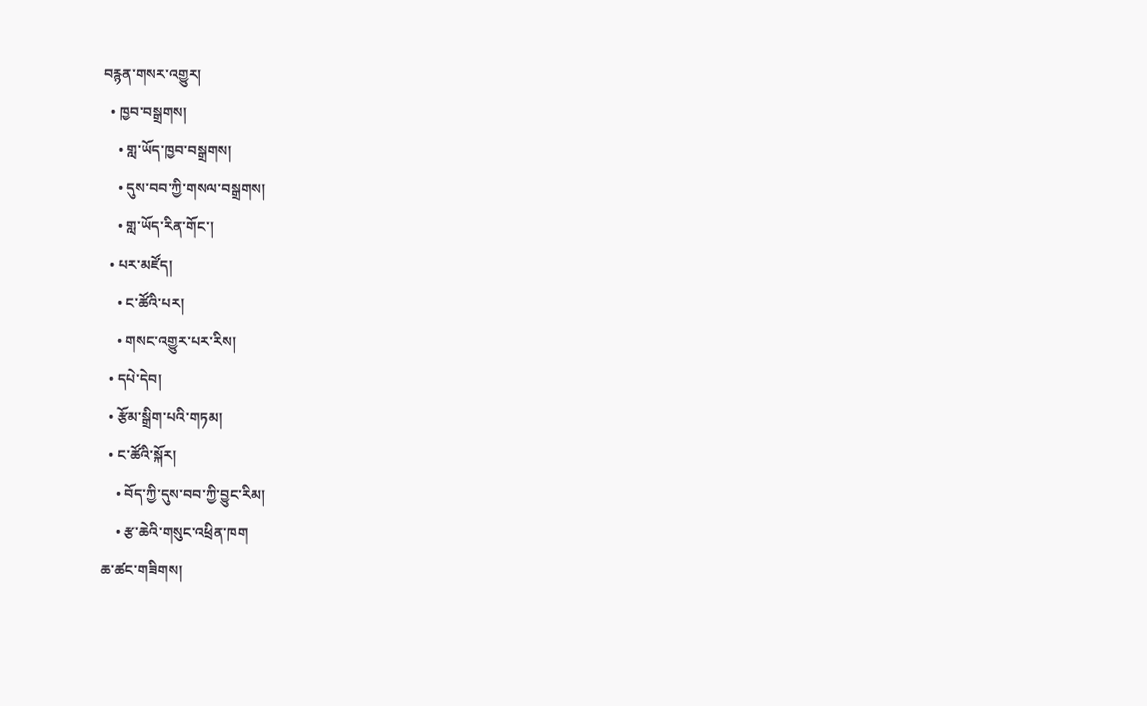བརྙན་གསར་འགྱུར།
  • ཁྱབ་བསྒྲགས།
    • གླ་ཡོད་ཁྱབ་བསྒྲགས།
    • དུས་བབ་ཀྱི་གསལ་བསྒྲགས།
    • གླ་ཡོད་རིན་གོང་།
  • པར་མཛོད།
    • ང་ཚོའི་པར།
    • གསང་འགྱུར་པར་རིས།
  • དཔེ་དེབ།
  • རྩོམ་སྒྲིག་པའི་གཏམ།
  • ང་ཚོའི་སྐོར།
    • བོད་ཀྱི་དུས་བབ་ཀྱི་བྱུང་རིམ།
    • རྩ་ཆེའི་གསུང་འཕྲིན་ཁག
ཆ་ཚང་གཟིགས།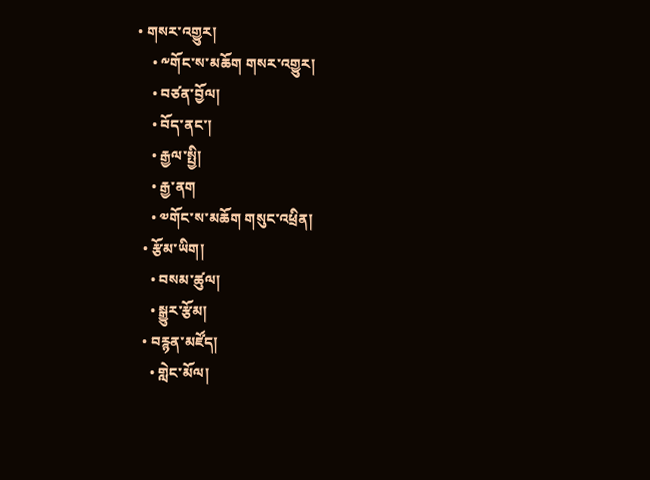• གསར་འགྱུར།
    • ༸གོང་ས་མཆོག གསར་འགྱུར།
    • བཙན་བྱོལ།
    • བོད་ནང་།
    • རྒྱལ་སྤྱི།
    • རྒྱ་ནག
    • ༧གོང་ས་མཆོག གསུང་འཕྲིན།
  • རྩོམ་ཡིག།
    • བསམ་ཚུལ།
    • སྒྱུར་རྩོམ།
  • བརྙན་མཛོད།
    • གླེང་མོལ།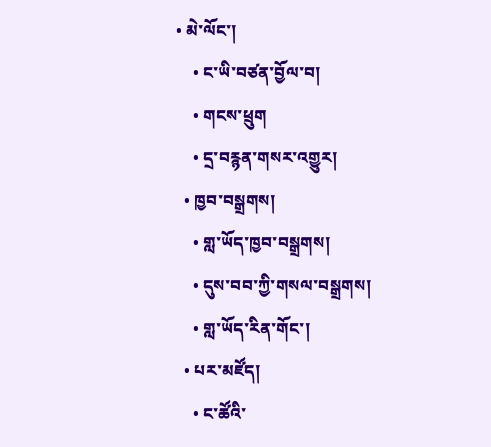• མེ་ལོང་།
    • ང་ཡི་བཙན་བྱོལ་བ།
    • གངས་ཕྲུག
    • དྲ་བརྙན་གསར་འགྱུར།
  • ཁྱབ་བསྒྲགས།
    • གླ་ཡོད་ཁྱབ་བསྒྲགས།
    • དུས་བབ་ཀྱི་གསལ་བསྒྲགས།
    • གླ་ཡོད་རིན་གོང་།
  • པར་མཛོད།
    • ང་ཚོའི་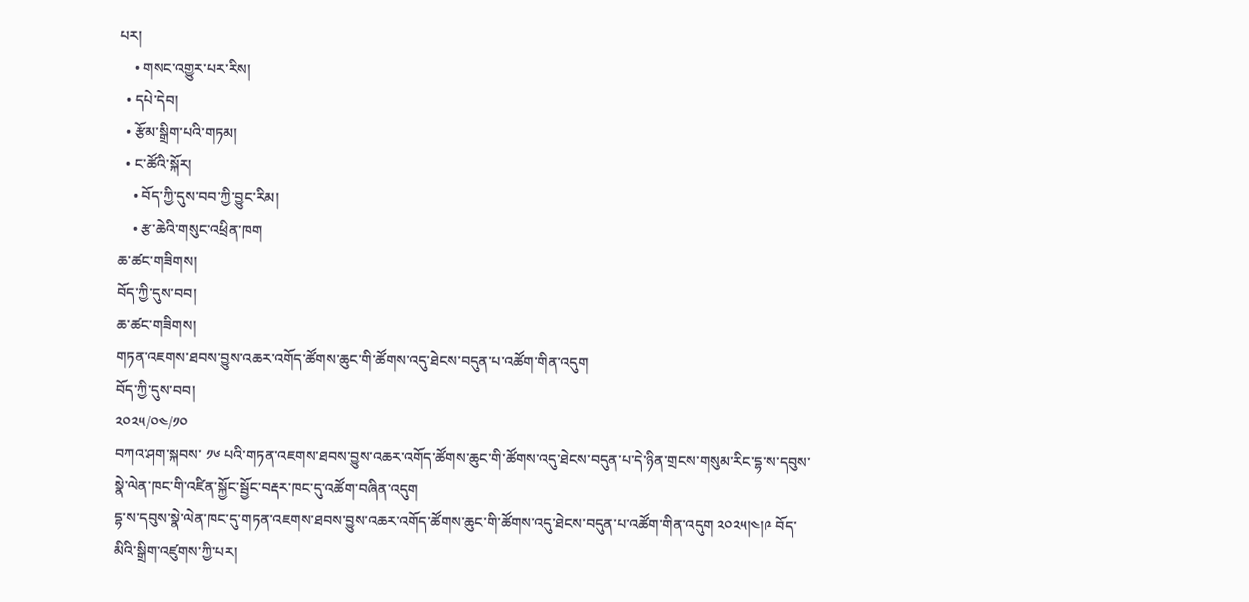པར།
    • གསང་འགྱུར་པར་རིས།
  • དཔེ་དེབ།
  • རྩོམ་སྒྲིག་པའི་གཏམ།
  • ང་ཚོའི་སྐོར།
    • བོད་ཀྱི་དུས་བབ་ཀྱི་བྱུང་རིམ།
    • རྩ་ཆེའི་གསུང་འཕྲིན་ཁག
ཆ་ཚང་གཟིགས།
བོད་ཀྱི་དུས་བབ།
ཆ་ཚང་གཟིགས།
གཏན་འཇགས་ཐབས་བྱུས་འཆར་འགོད་ཚོགས་ཆུང་གི་ཚོགས་འདུ་ཐེངས་བདུན་པ་འཚོག་གིན་འདུག
བོད་ཀྱི་དུས་བབ།
༢༠༢༥/༠༤/༡༠
བཀའ་ཤག་སྐབས་ ༡༦ པའི་གཏན་འཇགས་ཐབས་བྱུས་འཆར་འགོད་ཚོགས་ཆུང་གི་ཚོགས་འདུ་ཐེངས་བདུན་པ་དེ་ཉིན་གྲངས་གསུམ་རིང་དྷ་ས་དབུས་སྣེ་ལེན་ཁང་གི་འཛིན་སྐྱོང་སྦྱོང་བརྡར་ཁང་དུ་འཚོག་བཞིན་འདུག
དྷ་ས་དབུས་སྣེ་ལེན་ཁང་དུ་གཏན་འཇགས་ཐབས་བྱུས་འཆར་འགོད་ཚོགས་ཆུང་གི་ཚོགས་འདུ་ཐེངས་བདུན་པ་འཚོག་གིན་འདུག ༢༠༢༥།༤།༩ བོད་མིའི་སྒྲིག་འཛུགས་ཀྱི་པར།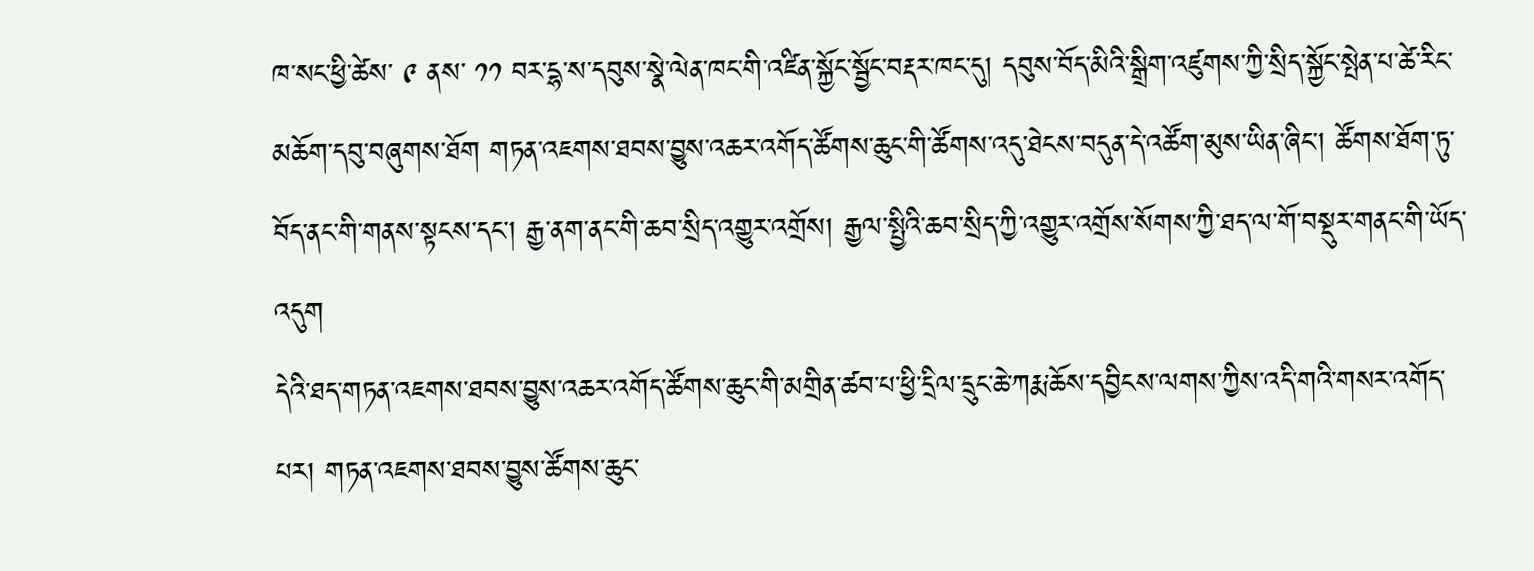ཁ་སང་ཕྱི་ཚེས་ ༩ ནས་ ༡༡ བར་དྷ་ས་དབུས་སྣེ་ལེན་ཁང་གི་འཛིན་སྐྱོང་སྦྱོང་བརྡར་ཁང་དུ། དབུས་བོད་མིའི་སྒྲིག་འཛུགས་ཀྱི་སྲིད་སྐྱོང་སྤེན་པ་ཚེ་རིང་མཆོག་དབུ་བཞུགས་ཐོག གཏན་འཇགས་ཐབས་བྱུས་འཆར་འགོད་ཚོགས་ཆུང་གི་ཚོགས་འདུ་ཐེངས་བདུན་དེ་འཚོག་མུས་ཡིན་ཞིང་། ཚོགས་ཐོག་ཏུ་བོད་ནང་གི་གནས་སྟངས་དང་། རྒྱ་ནག་ནང་གི་ཆབ་སྲིད་འགྱུར་འགྲོས། རྒྱལ་སྤྱིའི་ཆབ་སྲིད་ཀྱི་འགྱུར་འགྲོས་སོགས་ཀྱི་ཐད་ལ་གོ་བསྡུར་གནང་གི་ཡོད་འདུག
དེའི་ཐད་གཏན་འཇགས་ཐབས་བྱུས་འཆར་འགོད་ཚོགས་ཆུང་གི་མགྲིན་ཚབ་པ་ཕྱི་དྲིལ་དྲུང་ཆེ་ཀརྨ་ཆོས་དབྱིངས་ལགས་ཀྱིས་འདི་གའི་གསར་འགོད་པར། གཏན་འཇགས་ཐབས་བྱུས་ཚོགས་ཆུང་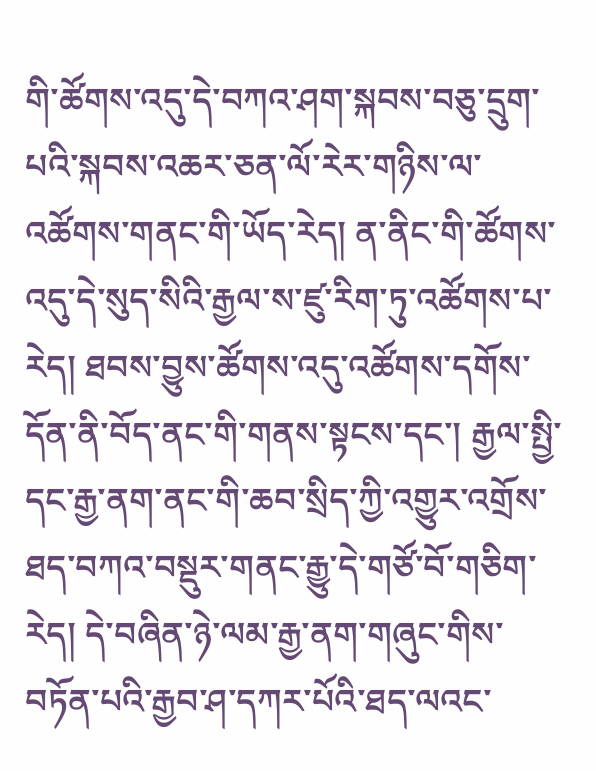གི་ཚོགས་འདུ་དེ་བཀའ་ཤག་སྐབས་བཅུ་དྲུག་པའི་སྐབས་འཆར་ཅན་ལོ་རེར་གཉིས་ལ་འཚོགས་གནང་གི་ཡོད་རེད། ན་ནིང་གི་ཚོགས་འདུ་དེ་སུད་སིའི་རྒྱལ་ས་ཛུ་རིག་ཏུ་འཚོགས་པ་རེད། ཐབས་བྱུས་ཚོགས་འདུ་འཚོགས་དགོས་དོན་ནི་བོད་ནང་གི་གནས་སྟངས་དང་། རྒྱལ་སྤྱི་དང་རྒྱ་ནག་ནང་གི་ཆབ་སྲིད་ཀྱི་འགྱུར་འགྲོས་ཐད་བཀའ་བསྡུར་གནང་རྒྱུ་དེ་གཙོ་བོ་གཅིག་རེད། དེ་བཞིན་ཉེ་ལམ་རྒྱ་ནག་གཞུང་གིས་བཏོན་པའི་རྒྱབ་ཤ་དཀར་པོའི་ཐད་ལའང་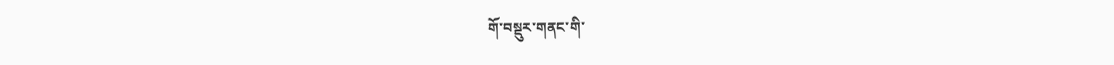གོ་བསྡུར་གནང་གི་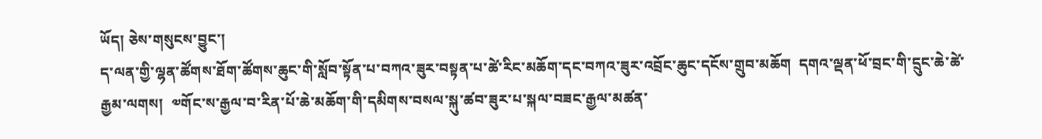ཡོད། ཅེས་གསུངས་བྱུང་།
ད་ལན་གྱི་ལྷན་ཚོགས་ཐོག་ཚོགས་ཆུང་གི་སློབ་སྟོན་པ་བཀའ་ཟུར་བསྟན་པ་ཚེ་རིང་མཆོག་དང་བཀའ་ཟུར་འབྲོང་ཆུང་དངོས་གྲུབ་མཆོག  དགའ་ལྡན་ཕོ་བྲང་གི་དྲུང་ཆེ་ཚེ་རྒྱམ་ལགས།  ༧གོང་ས་རྒྱལ་བ་རིན་པོ་ཆེ་མཆོག་གི་དམིགས་བསལ་སྐུ་ཚབ་ཟུར་པ་སྐལ་བཟང་རྒྱལ་མཚན་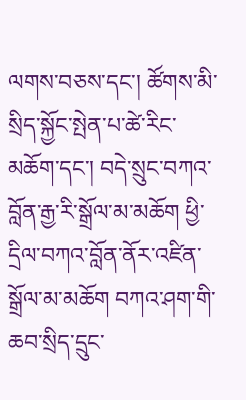ལགས་བཅས་དང་། ཚོགས་མི་སྲིད་སྐྱོང་སྤེན་པ་ཚེ་རིང་མཆོག་དང་། བདེ་སྲུང་བཀའ་བློན་རྒྱ་རི་སྒྲོལ་མ་མཆོག ཕྱི་དྲིལ་བཀའ་བློན་ནོར་འཛིན་སྒྲོལ་མ་མཆོག བཀའ་ཤག་གི་ཆབ་སྲིད་དྲུང་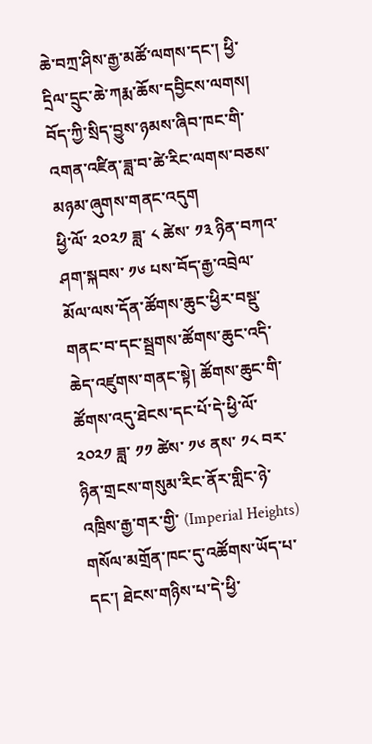ཆེ་བཀྲ་ཤིས་རྒྱ་མཚོ་ལགས་དང་། ཕྱི་དྲིལ་དྲུང་ཆེ་ཀརྨ་ཆོས་དབྱིངས་ལགས།   བོད་ཀྱི་སྲིད་བྱུས་ཉམས་ཞིབ་ཁང་གི་འགན་འཛིན་ཟླ་བ་ཚེ་རིང་ལགས་བཅས་མཉམ་ཞུགས་གནང་འདུག
ཕྱི་ལོ་ ༢༠༢༡ ཟླ་ ༨ ཚེས་ ༡༣ ཉིན་བཀའ་ཤག་སྐབས་ ༡༦ པས་བོད་རྒྱ་འབྲེལ་མོལ་ལས་དོན་ཚོགས་ཆུང་ཕྱིར་བསྡུ་གནང་བ་དང་སྦྲགས་ཚོགས་ཆུང་འདི་ཆེད་འཛུགས་གནང་སྟེ། ཚོགས་ཆུང་གི་ཚོགས་འདུ་ཐེངས་དང་པོ་དེ་ཕྱི་ལོ་ ༢༠༢༡ ཟླ་ ༡༡ ཚེས་ ༡༦ ནས་ ༡༨ བར་ཉིན་གྲངས་གསུམ་རིང་ནོར་གླིང་ཉེ་འཁྲིས་རྒྱ་གར་གྱི་ (Imperial Heights) གསོལ་མགྲོན་ཁང་དུ་འཚོགས་ཡོད་པ་དང་། ཐེངས་གཉིས་པ་དེ་ཕྱི་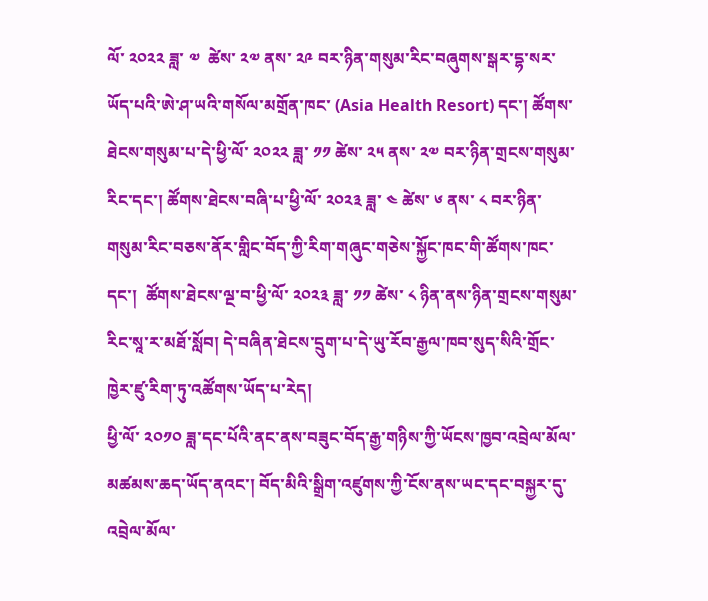ལོ་ ༢༠༢༢ ཟླ་ ༧  ཚེས་ ༢༧ ནས་ ༢༩ བར་ཉིན་གསུམ་རིང་བཞུགས་སྒར་དྷ་སར་ཡོད་པའི་ཨེ་ཤ་ཡའི་གསོལ་མགྲོན་ཁང་ (Asia Health Resort) དང་། ཚོགས་ཐེངས་གསུམ་པ་དེ་ཕྱི་ལོ་ ༢༠༢༢ ཟླ་ ༡༡ ཚེས་ ༢༥ ནས་ ༢༧ བར་ཉིན་གྲངས་གསུམ་རིང་དང་། ཚོགས་ཐེངས་བཞི་པ་ཕྱི་ལོ་ ༢༠༢༣ ཟླ་ ༤ ཚེས་ ༦ ནས་ ༨ བར་ཉིན་གསུམ་རིང་བཅས་ནོར་གླིང་བོད་ཀྱི་རིག་གཞུང་གཅེས་སྐྱོང་ཁང་གི་ཚོགས་ཁང་དང་།  ཚོགས་ཐེངས་ལྔ་བ་ཕྱི་ལོ་ ༢༠༢༣ ཟླ་ ༡༡ ཚེས་ ༨ ཉིན་ནས་ཉིན་གྲངས་གསུམ་རིང་སཱ་ར་མཐོ་སློབ། དེ་བཞིན་ཐེངས་དྲུག་པ་དེ་ཡུ་རོབ་རྒྱལ་ཁབ་སུད་སིའི་གྲོང་ཁྱེར་ཛུ་རིག་ཏུ་འཚོགས་ཡོད་པ་རེད།
ཕྱི་ལོ་ ༢༠༡༠ ཟླ་དང་པོའི་ནང་ནས་བཟུང་བོད་རྒྱ་གཉིས་ཀྱི་ཡོངས་ཁྱབ་འབྲེལ་མོལ་མཚམས་ཆད་ཡོད་ནའང་། བོད་མིའི་སྒྲིག་འཛུགས་ཀྱི་ངོས་ནས་ཡང་དང་བསྐྱར་དུ་འབྲེལ་མོལ་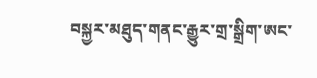བསྐྱར་མཐུད་གནང་རྒྱུར་གྲ་སྒྲིག་ཨང་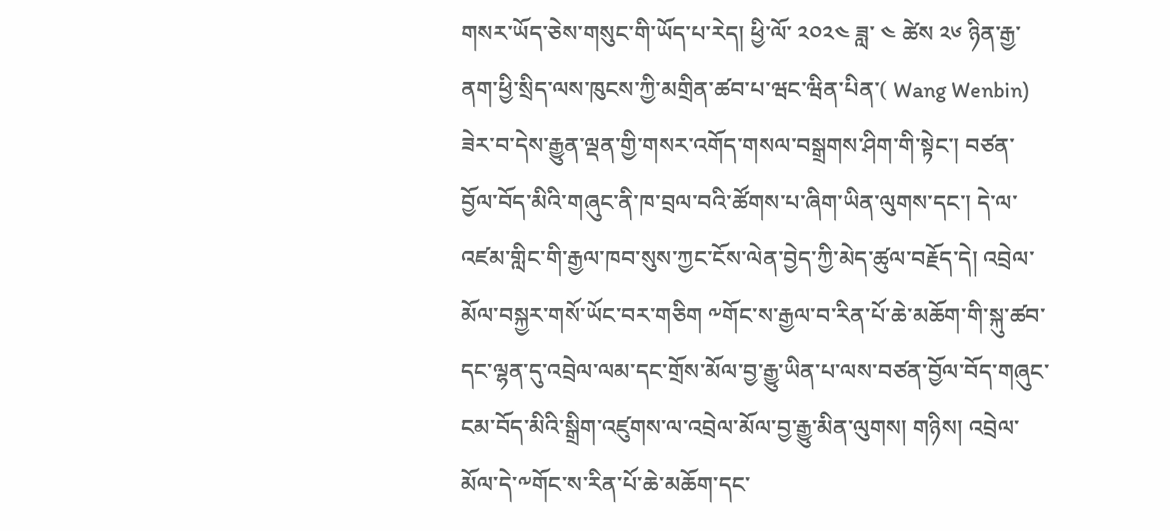གསར་ཡོད་ཅེས་གསུང་གི་ཡོད་པ་རེད། ཕྱི་ལོ་ ༢༠༢༤ ཟླ་ ༤ ཚེས ༢༦ ཉིན་རྒྱ་ནག་ཕྱི་སྲིད་ལས་ཁུངས་ཀྱི་མགྲིན་ཚབ་པ་ཝང་ཝིན་པིན་( Wang Wenbin) ཟེར་བ་དེས་རྒྱུན་ལྡན་གྱི་གསར་འགོད་གསལ་བསྒྲགས་ཤིག་གི་སྟེང་། བཙན་བྱོལ་བོད་མིའི་གཞུང་ནི་ཁ་བྲལ་བའི་ཚོགས་པ་ཞིག་ཡིན་ལུགས་དང་། དེ་ལ་འཛམ་གླིང་གི་རྒྱལ་ཁབ་སུས་ཀྱང་ངོས་ལེན་བྱེད་ཀྱི་མེད་ཚུལ་བརྗོད་དེ། འབྲེལ་མོལ་བསྐྱར་གསོ་ཡོང་བར་གཅིག ༸གོང་ས་རྒྱལ་བ་རིན་པོ་ཆེ་མཆོག་གི་སྐུ་ཚབ་དང་ལྷན་དུ་འབྲེལ་ལམ་དང་གྲོས་མོལ་བྱ་རྒྱུ་ཡིན་པ་ལས་བཙན་བྱོལ་བོད་གཞུང་ངམ་བོད་མིའི་སྒྲིག་འཛུགས་ལ་འབྲེལ་མོལ་བྱ་རྒྱུ་མིན་ལུགས། གཉིས། འབྲེལ་མོལ་དེ་༸གོང་ས་རིན་པོ་ཆེ་མཆོག་དང་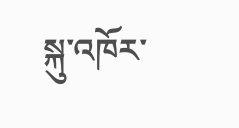སྐུ་འཁོར་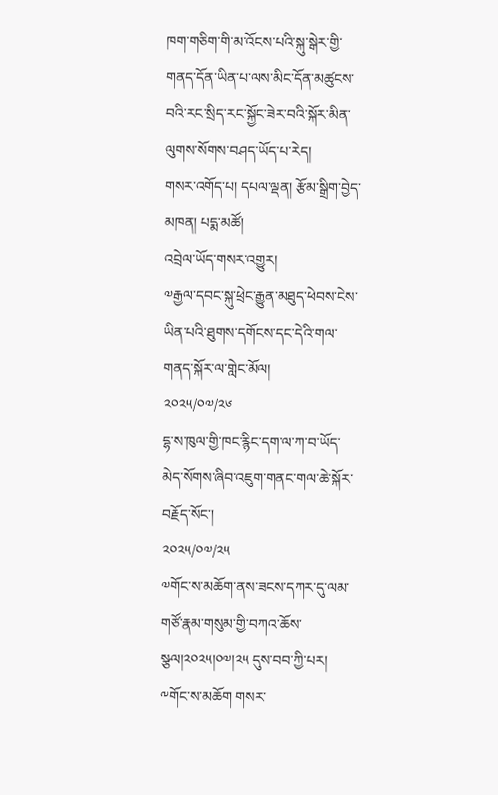ཁག་གཅིག་གི་མ་འོངས་པའི་སྐུ་སྒེར་གྱི་གནད་དོན་ཡིན་པ་ལས་མིང་དོན་མཚུངས་བའི་རང་སྲིད་རང་སྐྱོང་ཟེར་བའི་སྐོར་མིན་ལུགས་སོགས་བཤད་ཡོད་པ་རེད།
གསར་འགོད་པ། དཔལ་ལྡན། རྩོམ་སྒྲིག་བྱེད་མཁན། པདྨ་མཚོ།
འབྲེལ་ཡོད་གསར་འགྱུར།
༧རྒྱལ་དབང་སྐུ་ཕྲེང་རྒྱུན་མཐུད་ཕེབས་ངེས་ཡིན་པའི་ཐུགས་དགོངས་དང་དེའི་གལ་གནད་སྐོར་ལ་གླེང་མོལ།
༢༠༢༥/༠༧/༢༦
དྷ་ས་ཁུལ་གྱི་ཁང་རྙིང་དག་ལ་ཀ་བ་ཡོད་མེད་སོགས་ཞིབ་འཇུག་གནང་གལ་ཆེ་སྐོར་བརྗོད་སོང་།
༢༠༢༥/༠༧/༢༥
༧གོང་ས་མཆོག་ནས་ཟངས་དཀར་དུ་ལམ་གཙོ་རྣམ་གསུམ་གྱི་བཀའ་ཆོས་སྩལ།༢༠༢༥།༠༧།༢༥ དུས་བབ་ཀྱི་པར།
༸གོང་ས་མཆོག གསར་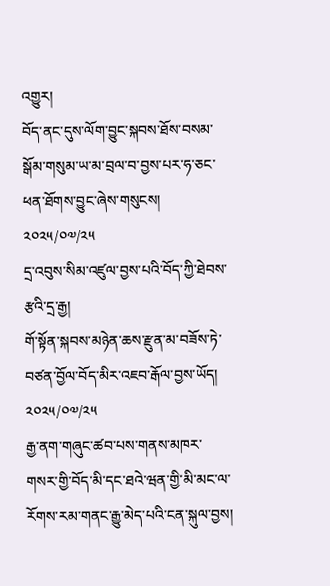འགྱུར།
བོད་ནང་དུས་ལོག་བྱུང་སྐབས་ཐོས་བསམ་སྒོམ་གསུམ་ཡ་མ་བྲལ་བ་བྱས་པར་ཧ་ཅང་ཕན་ཐོགས་བྱུང་ཞེས་གསུངས།
༢༠༢༥/༠༧/༢༥
དྲ་འབུས་སིམ་འཛུལ་བྱས་པའི་བོད་ཀྱི་ཐེབས་རྩའི་དྲ་རྒྱ།
གོ་སྟོན་སྐབས་མཉེན་ཆས་རྫུན་མ་བཟོས་ཏེ་བཙན་བྱོལ་བོད་མིར་འཇབ་རྒོལ་བྱས་ཡོད།
༢༠༢༥/༠༧/༢༥
རྒྱ་ནག་གཞུང་ཚབ་པས་གནས་མཁར་གསར་གྱི་བོད་མི་དང་ཐའེ་ཝན་གྱི་མི་མང་ལ་རོགས་རམ་གནང་རྒྱུ་མེད་པའི་ངན་སྐུལ་བྱས།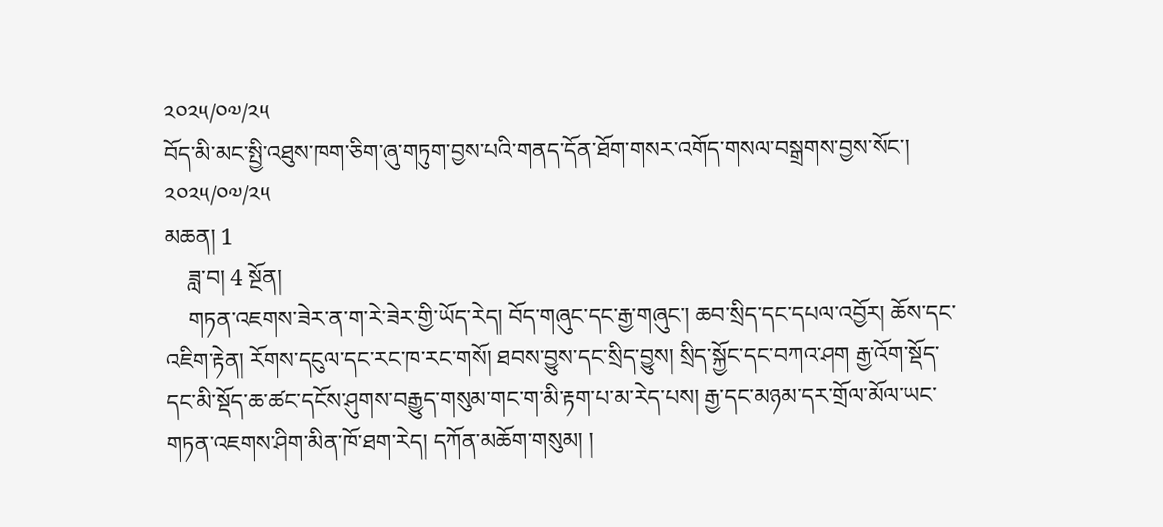༢༠༢༥/༠༧/༢༥
བོད་མི་མང་སྤྱི་འཐུས་ཁག་ཅིག་ཞུ་གཏུག་བྱས་པའི་གནད་དོན་ཐོག་གསར་འགོད་གསལ་བསྒྲགས་བྱས་སོང་།
༢༠༢༥/༠༧/༢༥
མཆན། 1
    ཟླ་བ། 4 སྔོན།
    གཏན་འཇགས་ཟེར་ན་ག་རེ་ཟེར་གྱི་ཡོད་རེད། བོད་གཞུང་དང་རྒྱ་གཞུང་། ཆབ་སྲིད་དང་དཔལ་འབྱོར། ཆོས་དང་འཇིག་རྟེན། རོགས་དངུལ་དང་རང་ཁ་རང་གསོ། ཐབས་བྱུས་དང་སྲིད་བྱུས། སྲིད་སྐྱོང་དང་བཀའ་ཤག རྒྱ་འོག་སྡོད་དང་མི་སྡོད་ཆ་ཚང་དངོས་ཤུགས་བརྒྱུད་གསུམ་གང་ག་མི་རྟག་པ་མ་རེད་པས། རྒྱ་དང་མཉམ་དར་གྲོལ་མོལ་ཡང་གཏན་འཇགས་ཤིག་མིན་ཁོ་ཐག་རེད། དཀོན་མཆོག་གསུམ། །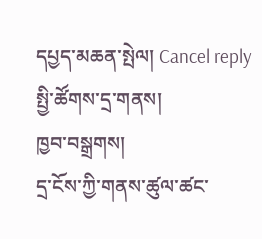དཔྱད་མཆན་སྤེལ། Cancel reply
སྤྱི་ཚོགས་དྲ་གནས།
ཁྱབ་བསྒྲགས།
དྲ་ངོས་ཀྱི་གནས་ཚུལ་ཚང་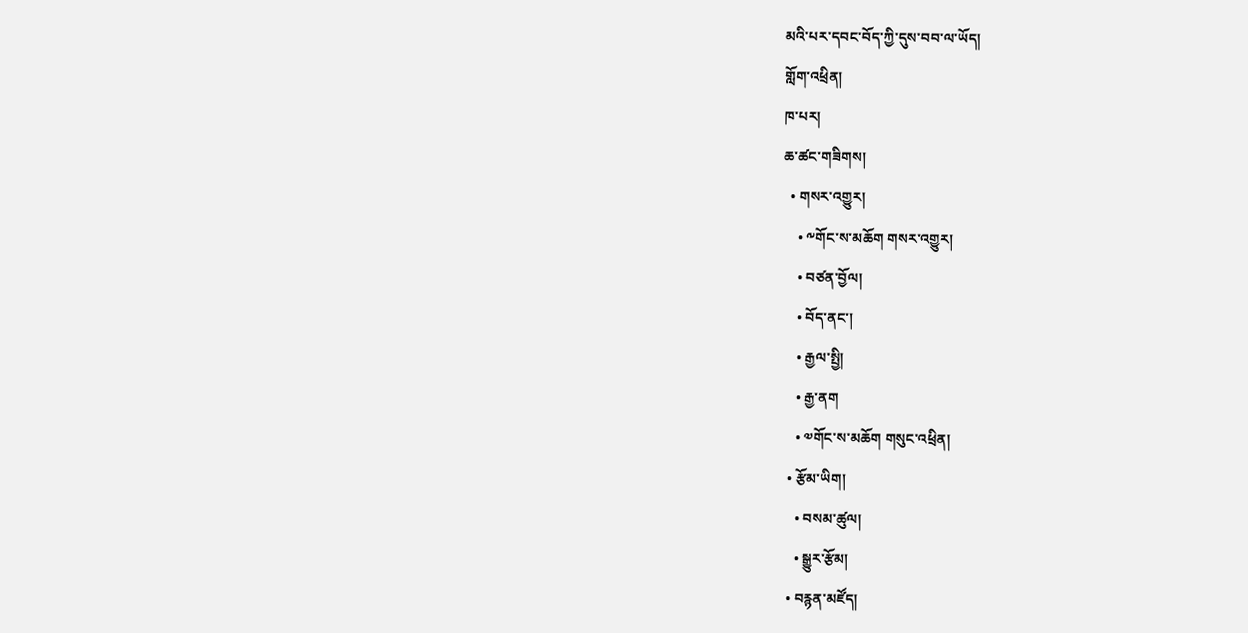མའི་པར་དབང་བོད་ཀྱི་དུས་བབ་ལ་ཡོད།
གློག་འཕྲིན།
ཁ་པར།
ཆ་ཚང་གཟིགས།
  • གསར་འགྱུར།
    • ༸གོང་ས་མཆོག གསར་འགྱུར།
    • བཙན་བྱོལ།
    • བོད་ནང་།
    • རྒྱལ་སྤྱི།
    • རྒྱ་ནག
    • ༧གོང་ས་མཆོག གསུང་འཕྲིན།
  • རྩོམ་ཡིག།
    • བསམ་ཚུལ།
    • སྒྱུར་རྩོམ།
  • བརྙན་མཛོད།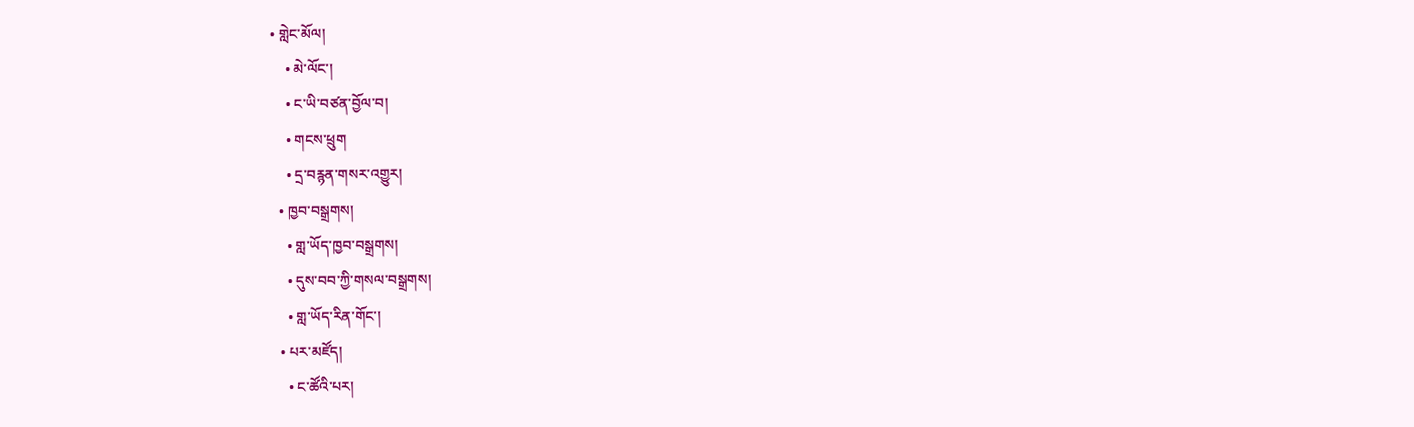• གླེང་མོལ།
    • མེ་ལོང་།
    • ང་ཡི་བཙན་བྱོལ་བ།
    • གངས་ཕྲུག
    • དྲ་བརྙན་གསར་འགྱུར།
  • ཁྱབ་བསྒྲགས།
    • གླ་ཡོད་ཁྱབ་བསྒྲགས།
    • དུས་བབ་ཀྱི་གསལ་བསྒྲགས།
    • གླ་ཡོད་རིན་གོང་།
  • པར་མཛོད།
    • ང་ཚོའི་པར།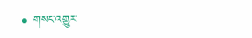• གསང་འགྱུར་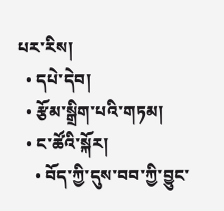པར་རིས།
  • དཔེ་དེབ།
  • རྩོམ་སྒྲིག་པའི་གཏམ།
  • ང་ཚོའི་སྐོར།
    • བོད་ཀྱི་དུས་བབ་ཀྱི་བྱུང་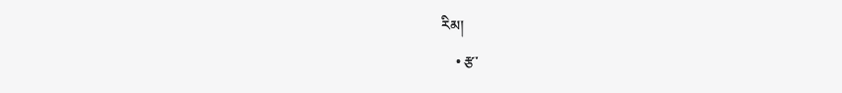རིམ།
    • རྩ་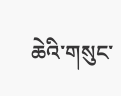ཆེའི་གསུང་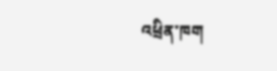འཕྲིན་ཁག